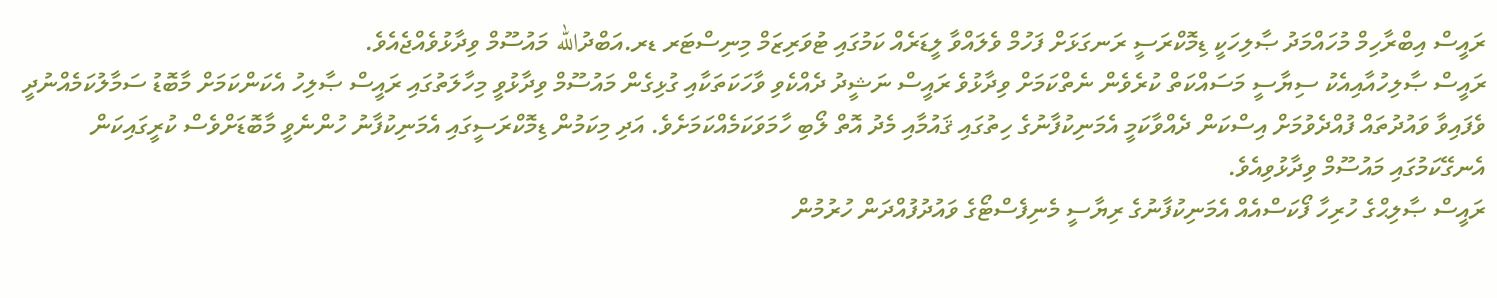ރައީސް އިބްރާހިމް މުހައްމަދު ޞާލިހަކީ ޑިމޮކްރަސީ ރަނގަޅަށް ފަހުމް ވެލައްވާ ލީޑަރެއް ކަމުގައި ޓުވަރިޒަމް މިނިސްޓަރ ޑރ.އަބްދުالله މައުސޫމް ވިދާޅުވެއްޖެއެވެ.
ރައީސް ޞާލިހުއާއިއެކު ސިޔާސީ މަސައްކަތް ކުރެވެން ނެތްކަމަށް ވިދާޅުވެ ރައީސް ނަޝީދު ދެއްކެވި ވާހަކަތަކާއި ގުޅިގެން މައުސޫމް ވިދާޅުވީ މިހާލަތުގައި ރައީސް ޞާލިހު އެކަންކަމަށް މާބޮޑު ސަމާލުކަމެއްނުދީ ވެފައިވާ ވައުދުތައް ފުއްދެވުމަށް އިސްކަން ދެއްވާކަމީ އެމަނިކުފާނުގެ ހިތުގައި ޤައުމާއި މެދު އޮތް ލޯބި ހާމަވަކަމެއްކަމަށެވެ. އަދި މިކަމުން ޑިމޮކްރަސީގައި އެމަނިކުފާނު ހުންނެވީ މާބޮޑަށްވެސް ކުރީގައިކަން އެނގޭކަމުގައި މައުސޫމް ވިދާޅުވިއެވެ.
ރައީސް ޞާލިޙްގެ ހުރިހާ ފޯކަސްއެއް އެމަނިކުފާނުގެ ރިޔާސީ މެނިފެސްޓޯގެ ވައުދުފުއްދަން ހުރުމުން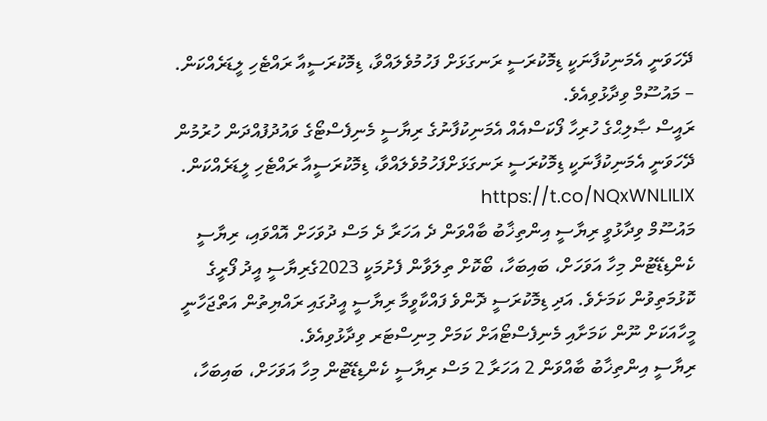ދޭހަވަނީ އެމަނިކުފާނަކީ ޑިމޮކުރަސީ ރަނގަޅަށް ފަހުމުވެލައްވާ، ޑިމޮކުރަސީއާ ރައްޓެހި ލީޑަރެއްކަން.
– މައުސޫމް ވިދާޅުވިއެވެ.
ރައީސް ޞާލިޙްގެ ހުރިހާ ފޯކަސްއެއް އެމަނިކުފާނުގެ ރިޔާސީ މެނިފެސްޓޯގެ ވައުދުފުއްދަން ހުރުމުން ދޭހަވަނީ އެމަނިކުފާނަކީ ޑިމޮކުރަސީ ރަނގަޅަށްފަހުމުވެލައްވާ، ޑިމޮކުރަސީއާ ރައްޓެހި ލީޑަރެއްކަން. https://t.co/NQxWNLILIX
މައުސޫމް ވިދާޅުވީ ރިޔާސީ އިންތިޚާބު ބާއްވަން ދެ އަހަރާ ދެ މަސް ދުވަހަށް އޮއްވައި، ރިޔާސީ ކެންޑިޑޭޓުން މިހާ އަވަހަށް، ބައިބަހާ، ބޯކޮށް ތިލަވާން ފެށުމަކީ 2023ގެރިޔާސީ އީދު ފޯރީގެ ކޮޅުމަތިވުން ކަމަށެވެ. އަދި ޑިމޮކުރަސީ ދޮންވެ ފައްކާވީމާ ރިޔާސީ އީދުގައި ރައްޔިތުން އަތްޖަހާނީ މީހާއަކަށް ނޫން ކަމަށާއި މެނިފެސްޓޯއަށް ކަމަށް މިނިސްޓަރ ވިދާޅުވިއެވެ.
ރިޔާސީ އިންތިޚާބު ބާއްވަން 2 އަހަރާ 2 މަސް ރިޔާސީ ކެންޑިޑޭޓުން މިހާ އަވަހަށް، ބައިބަހާ،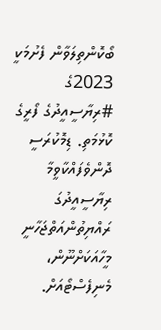ބޯކޮންތިލަވާން ފެށުމަކީ 2023ގެ #ރިޔާސީއީދުގެ ފޯރީގެ ކޮޅުމަތި. ޑިމޮކުރަސީ ދޮންވެފައްކާވީމާ ރިޔާސީއީދުގަ ރައްޔިތުންއަތްޖަހާނީ މީހާއަކަށްނޫން، މެނިފެސްޓޯއަށް.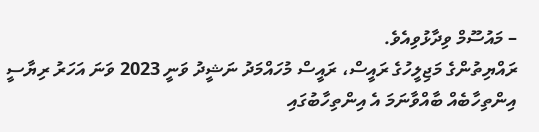– މައުސޫމް ވިދާޅުވިއެވެ.
ރައްޔިތުންގެ މަޖިލީހުގެ ރައީސް، ރައީސް މުހައްމަދު ނަޝީދު ވަނީ 2023 ވަނަ އަހަރު ރިޔާސީ އިންތިހާބެއް ބާއްވާނަމަ އެ އިންތިހާބުގައި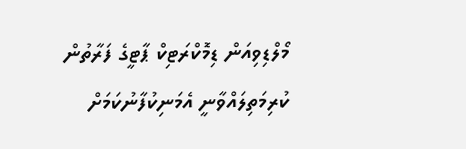މޯލްޑިވިއަން ޑިމޮކްރަޓިކް ޕާޓީގެ ފަރާތުން ކުރިމަތިލައްވާނީ އެމަނިކުފާނުކަމަށް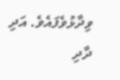ވިދާޅުވެފައެވެ. އަދި ދާދި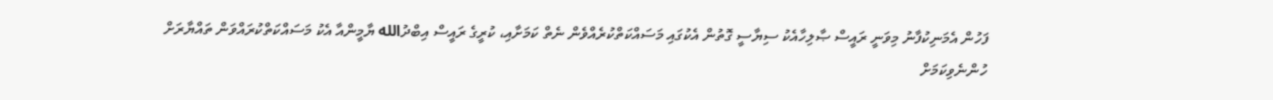ފަހުން އެމަނިކުފާނު މިވަނީ ރައީސް ޞާލިހާއެކު ސިޔާސީ ގޮތުން އެކުގައި މަސައްކަތްކުރެއްވެން ނެތް ކަމަށާއި، ކުރީގެ ރައީސް އިބްދުالله ޔާމީންއާ އެކު މަސައްކަތްކުރައްވަން ތައްޔާރަށް ހުންނެވިކަމަށް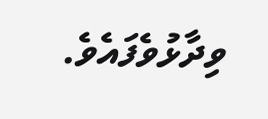ވިދާޅުވެފައެވެ.